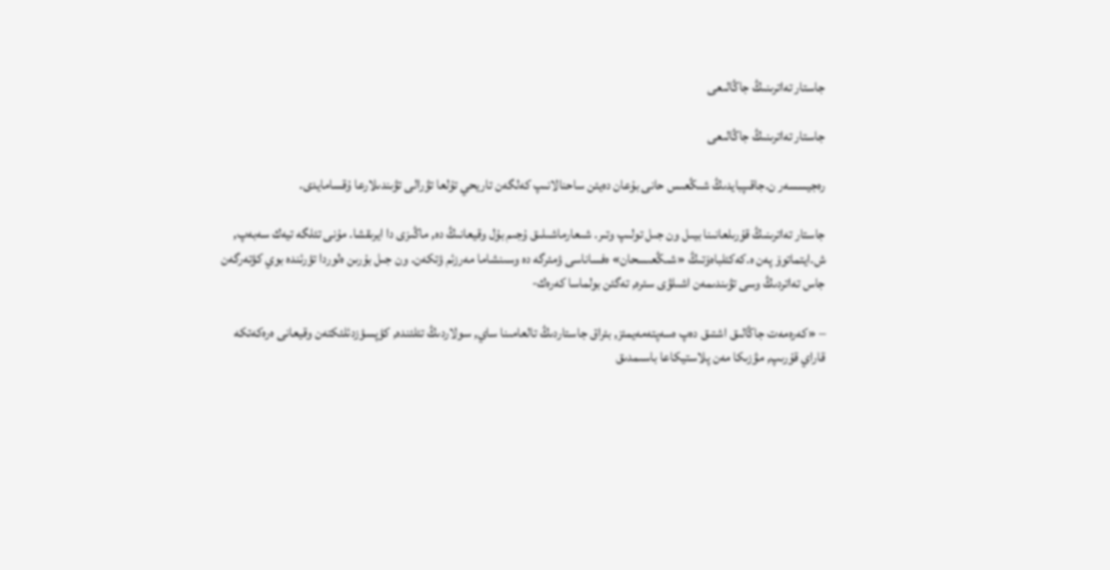جاستار تەاترىنىڭ جاڭالىعى

جاستار تەاترىنىڭ جاڭالىعى

رەجيسسەر ن.جاقىپبايدىڭ شىڭعىس حانى بۇعان دەيئن ساحنالانىپ كەلگەن تاريحي تۇلعا تۋرالى تۋىندىلارعا ۇقسامايدى.

جاستار تەاترىنىڭ قۇرىلعانىنا بيىل ون جىل تولىپ وتىر. شىعارماشىلىق ۇجىم بۇل وقيعانىڭ دە, ماڭىزى دا ايرىقشا. مۇنى تئلگە تيەك سەبەپ, ش.ايتماتوۆ پەن ە.كەكئلباەۆتىڭ «شىڭعىسحان» ەفساناسى ؤمئرگە دە وسىنشاما مەرزئم ؤتكەن. ون جىل بۇرىن ەلوردا تؤرئندە بوي كؤتەرگەن جاس تەاتردىڭ وسى تۋىندىمەن اشىلۋى سئرە, تەگئن بولماسا كەرەك-

– «كەرەمەت جاڭالىق اشتىق دەپ ەسەپتەمەيمئز, بئراق جاستاردىڭ تالعامىنا ساي, سولاردىڭ تئلئندە, كؤپسؤزدئلئكتەن وقيعانى ەرەكەتكە قاراي قۇرىپ, مۋزىكا مەن پلاستيكاعا باسىمدىق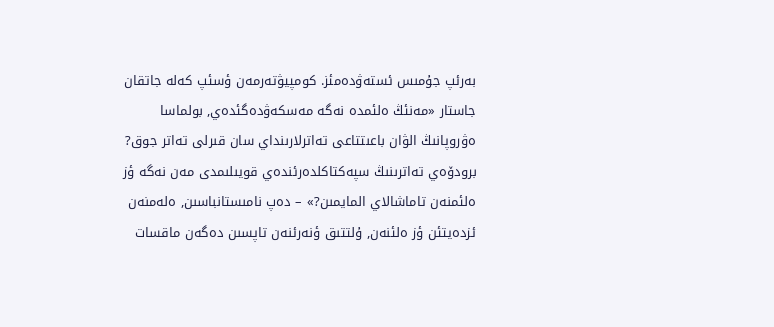بەرئپ جۇمىس ئستەۋدەمئز. كومپيۋتەرمەن ؤسئپ كەلە جاتقان جاستار «مەنئڭ ەلئمدە نەگە مەسكەۋدەگئدەي, بولماسا ەۋروپانىڭ الۋان باعىتتاعى تەاترلارىنداي سان قىرلى تەاتر جوق? برودۆەي تەاترىنىڭ سپەكتاكلدەرئندەي قويىلىمدى مەن نەگە ؤز ەلئمنەن تاماشالاي المايمىن?» – دەپ نامىستانباسىن, ەلەمنەن ئزدەيتئن ؤز ەلئنەن, ۇلتتىق ؤنەرئنەن تاپسىن دەگەن ماقسات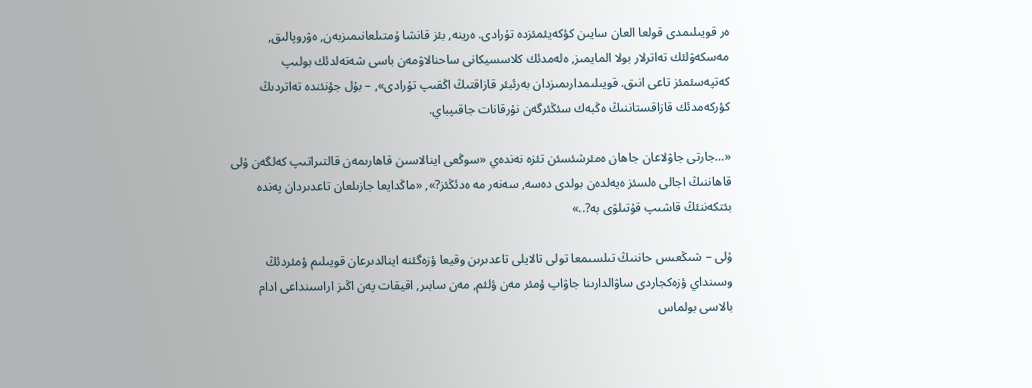ەر قويىلىمدى قولعا العان سايىن كؤكەيئمئزدە تۇرادى. ەرينە, بئز قانشا ۇمتىلعانىمىزبەن, ەۋروپالىق, مەسكەۋلئك تەاترلار بولا المايمىز, ەلەمدئك كلاسسيكانى ساحنالاۋمەن باسى شەتەلدئك بولىپ كەتپەسئمئز تاعى انىق. قويىلىمدارىمىزدان بەرئبئر قازاقتىڭ اڭقىپ تۇرادى», – بۇل جؤنئندە تەاتردىڭ كؤركەمدئك قازاقستاننىڭ ەڭبەك سئڭئرگەن نۇرقانات جاقىپباي.

«…جارتى جاۋلاعان جاھان ەمئرشئسئن تئزە نەندەي «سوڭعى اينالاسىن قاھارىمەن قالتىراتىپ كەلگەن ۇلى قاھاننىڭ اجالى ەلسئز ەيەلدەن بولدى دەسە, سەنەر مە ەدئڭئز?», «ماڭدايعا جازىلعان تاعدىردان پەندە بئتكەننئڭ قاشىپ قۇتىلۋى بە?..»

ۇلى – شىڭعىس حاننىڭ تىلسىمعا تولى تالايلى تاعدىرىن وقيعا ؤزەگئنە اينالدىرعان قويىلىم ؤمئردئڭ وسىنداي ؤزەكجاردى ساۋالدارىنا جاۋاپ ؤمئر مەن ؤلئم, مەن سابىر, اقيقات پەن اڭىز اراسىنداعى ادام بالاسى بولماس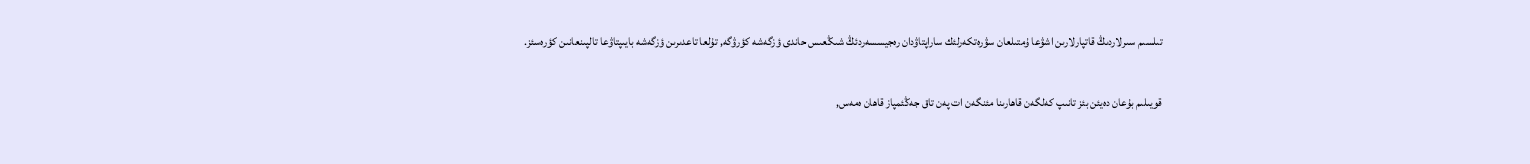تىلسىم سىرلاردىڭ قاتپارلارىن اشۋعا ۇمتىلعان سۋرەتكەرلئك ساراپتاۋدان رەجيسسەردئڭ شىڭعىس حاندى ؤزگەشە كؤرۋگە, تۇلعا تاعدىرىن ؤزگەشە بايىپتاۋعا تالپىنعانىن كؤرەسئز.

قويىلىم بۇعان دەيئن بئز تانىپ كەلگەن قاھارىنا مئنگەن ات پەن تاق جەڭئمپاز قاھان ەمەس,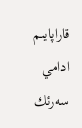قاراپايىم ادامي سەرئك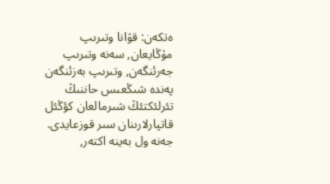ەتكەن: قۋانا وتىرىپ مۇڭايعان, سەنە وتىرىپ جەرئنگەن, وتىرىپ بەزئنگەن پەندە شىڭعىس حاننىڭ تئرلئكتئڭ شىرمالعان كؤڭئل قاتپارلارىنان سىر قوزعايدى. جەنە ول بەينە اكتەر,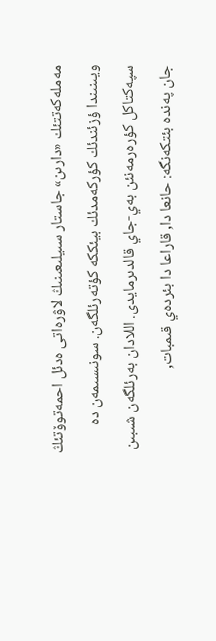مەملەكەتتئك «دارىن» جاستار سىيلىعىنىڭ لاۋرەاتى ەدئل احمەتوۆتئڭ ويىنىندا ؤزئندئك كؤركەمدئك بيئككە كؤتەرئلگەن. سونىسىمەن دە سپەكتاكل كؤرەرمەنئن بەي-جاي قالدىرمايدى. اللادان بەرئلگەن شىبىن جان پەندە بئتكەنگە: حانعا دا, قاراعا دا بئردەي قىمبات,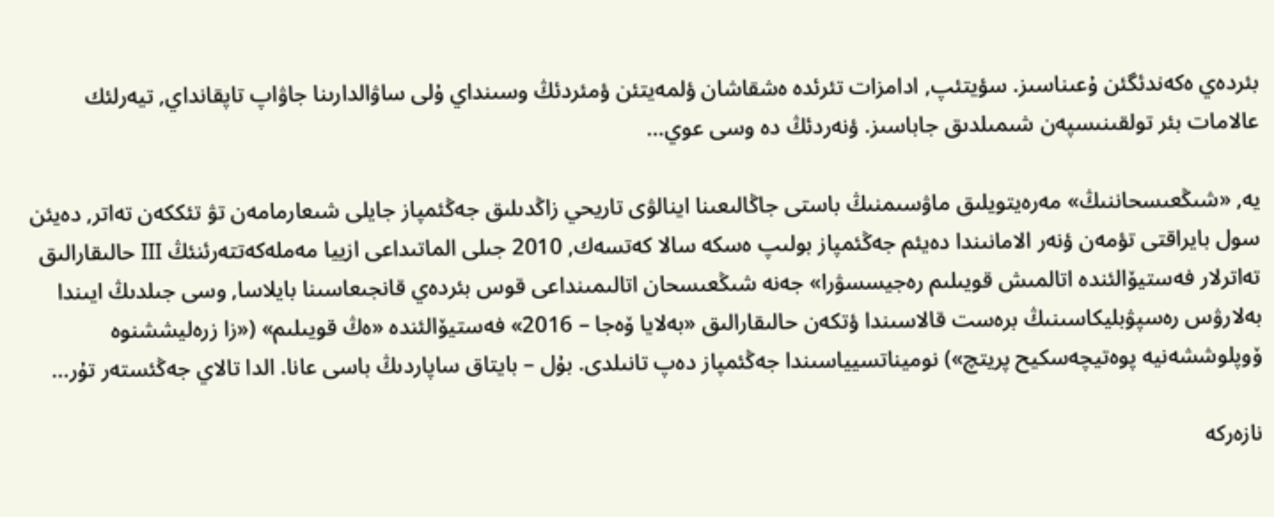بئردەي ەكەندئگئن ۇعىناسىز. سؤيتئپ, ادامزات تئرئدە ەشقاشان ؤلمەيتئن ؤمئردئڭ وسىنداي ۇلى ساۋالدارىنا جاۋاپ تاپقانداي, تيەرلئك عالامات بئر تولقىنىسپەن شىمىلدىق جاباسىز. ؤنەردئڭ دە وسى عوي…

يە, «شىڭعىسحاننىڭ» مەرەيتويلىق ماۋسىمنىڭ باستى جاڭالىعىنا اينالۋى تاريحي زاڭدىلىق جەڭئمپاز جايلى شىعارمامەن تۋ تئككەن تەاتر, دەيئن سول بايراقتى تؤمەن ؤنەر الامانىندا دەيئم جەڭئمپاز بولىپ ەسكە سالا كەتسەك, 2010 جىلى الماتىداعى ازييا مەملەكەتتەرئنئڭ III حالىقارالىق تەاترلار فەستيۆالئندە اتالمىش قويىلىم رەجيسسۋرا» جەنە شىڭعىسحان اتالىمىنداعى قوس بئردەي قانجىعاسىنا بايلاسا, وسى جىلدىڭ ايىندا بەلارۋس رەسپۋبليكاسىنىڭ برەست قالاسىندا ؤتكەن حالىقارالىق «بەلايا ۆەجا – 2016» فەستيۆالئندە «ەڭ قويىلىم» («زا زرەليششنوە ۆوپلوششەنيە پوەتيچەسكيح پريتچ») نوميناتسيياسىندا جەڭئمپاز دەپ تانىلدى. بۇل – بايتاق ساپاردىڭ باسى عانا. الدا تالاي جەڭئستەر تۇر…

نازەركە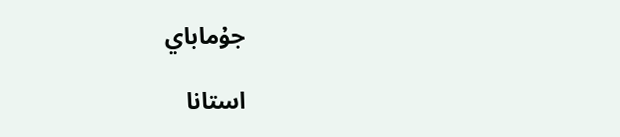جۇماباي

استانا